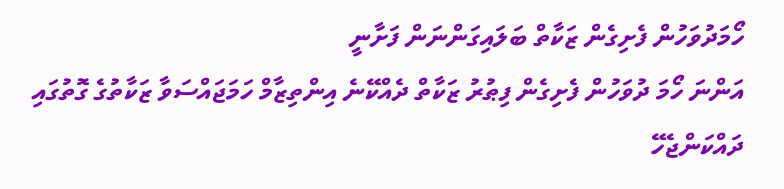ހޯމަދުވަހުން ފެށިގެން ޒަކާތް ބަލައިގަންނަން ފަށާނީ
އަންނަ ހޯމަ ދުވަހުން ފެށިގެން ފިޠުރު ޒަކާތް ދެއްކޭނެ އިންތިޒާމް ހަމަޖައްސަވާ ޒަކާތުގެ ގޮތުގައި ދައްކަންޖެހޭ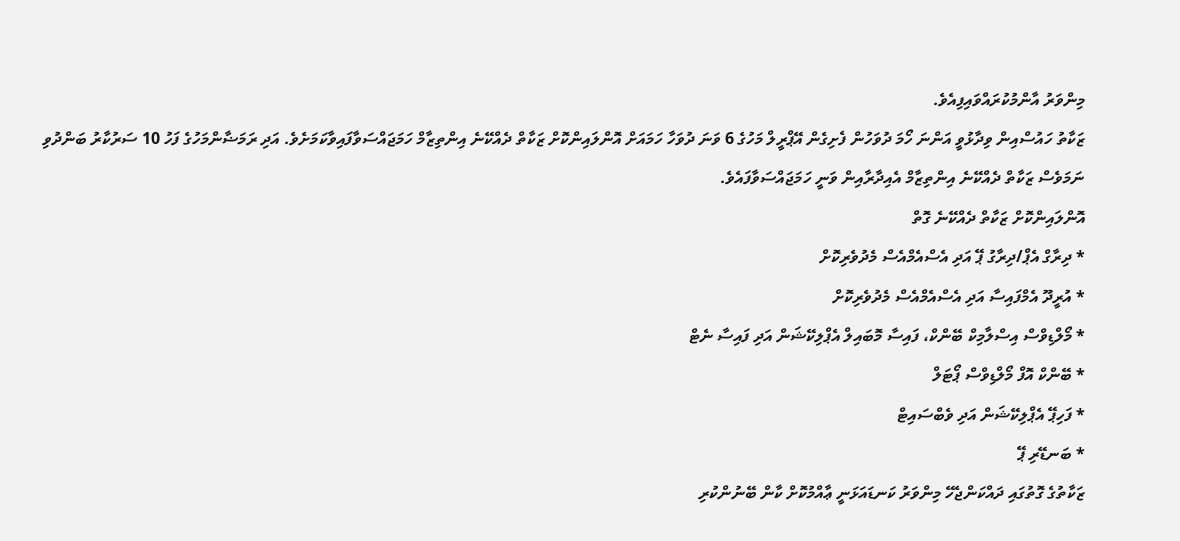މިންވަރު އާންމުކުރައްވައިފިއެވެ.
ޒަކާތު ހައުސްއިން ވިދާޅުވީ އަންނަ ހޯމަ ދުވަހުން ފެށިގެން އޭޕްރީލް މަހުގެ 6 ވަނަ ދުވަހާ ހަމައަށް އޮންލައިންކޮށް ޒަކާތް ދެއްކޭނެ އިންތިޒާމް ހަމަޖައްސަވާފައިވާކަމަށެވެ. އަދި ރަމަޟާންމަހުގެ ފަހު 10 ސަރުކާރު ބަންދުވި ނަމަވެސް ޒަކާތް ދެއްކޭނެ އިންތިޒާމް އެއިދާރާއިން ވަނީ ހަމަޖައްސަވާފައެވެ.
އޮންލައިންކޮށް ޒަކާތް ދެއްކޭނެ ގޮތް
* ދިރާގް އެޕް/ދިރާގު ޕޭ އަދި އެސްއެމްއެސް މެދުވެރިކޮށް
* އުރީދޫ އެމްފައިސާ އަދި އެސްއެމްއެސް މެދުވެރިކޮށް
* މޯލްޑިވްސް އިސްލާމިކް ބޭންކް، ފައިސާ މޮބައިލް އެޕްލިކޭޝަން އަދި ފައިސާ ނެޓް
* ބޭންކް އޮފް މޯލްޑިވްސް ޕޯޓަލް
* ފަހިޕޭ އެޕްލިކޭޝަން އަދި ވެބްސައިޓް
* ބަނޑޭރި ޕޭ
ޒަކާތުގެ ގޮތުގައި ދައްކަންޖެހޭ މިންވަރު ކަނޑައަޅަނީ ޢާއްމުކޮށް ކާން ބޭނުންކުރި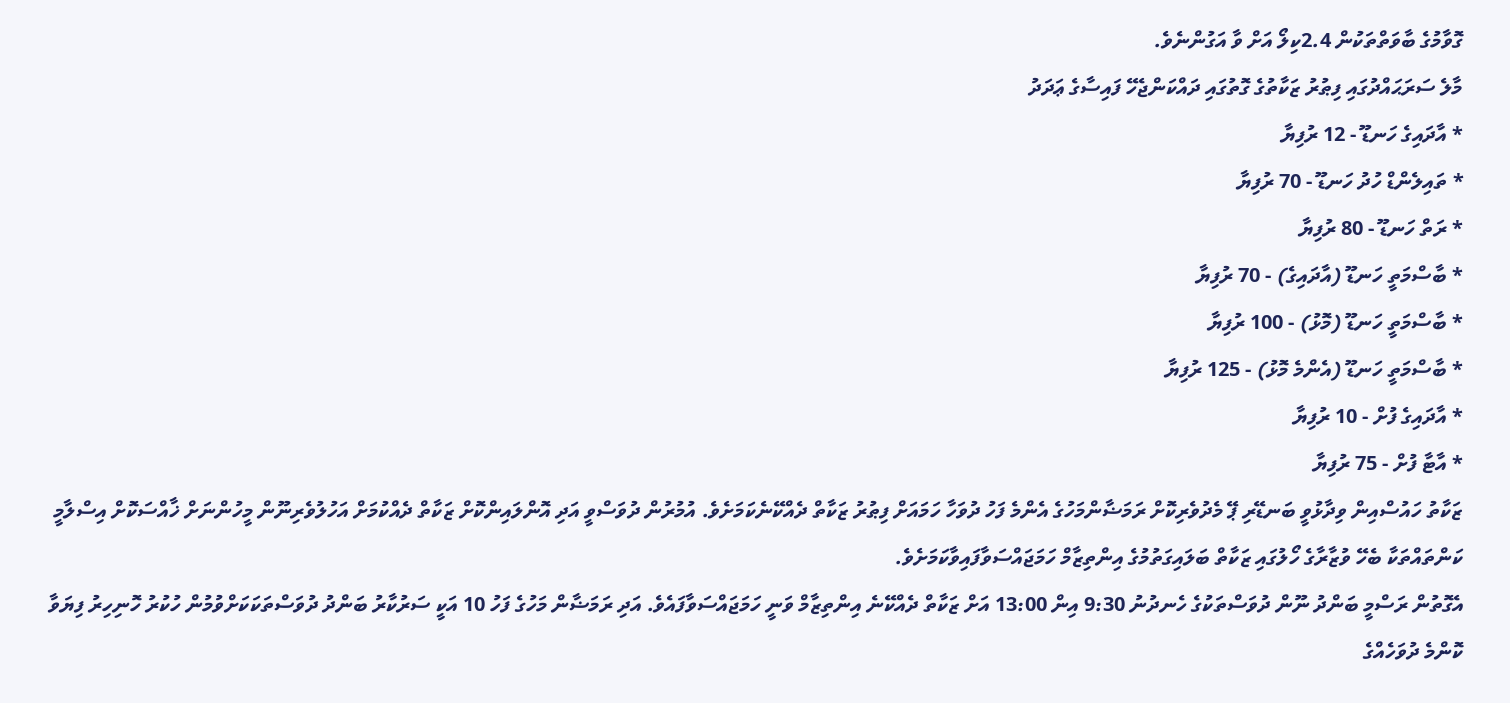ގޮވާމުގެ ބާވަތްތަކުން 2.4ކިލޯ އަށް ވާ އަގުންނެވެ.
މާލެ ސަރަޙައްދުގައި ފިޠުރު ޒަކާތުގެ ގޮތުގައި ދައްކަންޖެހޭ ފައިސާގެ ޢަދަދު
* އާދައިގެ ހަނޑޫ - 12 ރުފިޔާ
* ތައިލެންޑް ހުދު ހަނޑޫ - 70 ރުފިޔާ
* ރަތް ހަނޑޫ - 80 ރުފިޔާ
* ބާސްމަތީ ހަނޑޫ (އާދައިގެ) - 70 ރުފިޔާ
* ބާސްމަތީ ހަނޑޫ (މޮޅު) - 100 ރުފިޔާ
* ބާސްމަތީ ހަނޑޫ (އެންމެ މޮޅު) - 125 ރުފިޔާ
* އާދައިގެ ފުށް - 10 ރުފިޔާ
* އާޓާ ފުށް - 75 ރުފިޔާ
ޒަކާތު ހައުސްއިން ވިދާޅުވީ ބަނޑޭރި ޕޭ މެދުވެރިކޮށް ރަމަޟާންމަހުގެ އެންމެ ފަހު ދުވަހާ ހަމައަށް ފިޠުރު ޒަކާތް ދެއްކޭނެކަމަށެވެ. އުމުރުން ދުވަސްވީ އަދި އޮންލައިންކޮށް ޒަކާތް ދެއްކުމަށް އަހުލުވެރިނޫން މީހުންނަށް ޚާއްސަކޮށް އިސްލާމީ ކަންތައްތަކާ ބެހޭ ވުޒާރާގެ ހޯލުގައި ޒަކާތް ބަލައިގަތުމުގެ އިންތިޒާމް ހަމަޖައްސަވާފައިވާކަމަށެވެ.
އެގޮތުން ރަސްމީ ބަންދު ނޫން ދުވަސްތަކުގެ ހެނދުނު 9:30 އިން 13:00 އަށް ޒަކާތް ދެއްކޭނެ އިންތިޒާމް ވަނީ ހަމަޖައްސަވާފައެވެ. އަދި ރަމަޟާން މަހުގެ ފަހު 10 އަކީ ސަރުކާރު ބަންދު ދުވަސްތަކަކަށްވުމުން ހުކުރު ހޮނިހިރު ފިޔަވާ ކޮންމެ ދުވަހެއްގެ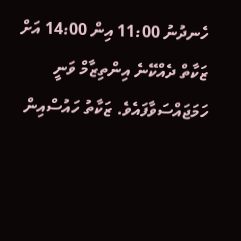ހެނދުނު 11:00 އިން 14:00 އަށް ޒަކާތް ދެއްކޭނެ އިންތިޒާމް ވަނީ ހަމަޖައްސަވާފައެވެ. ޒަކާތު ހައުސްއިން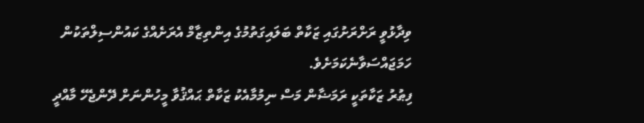ވިދާޅުވީ ރަށްރަށުގައި ޒަކާތް ބަލައިގަތުމުގެ އިންތިޒާމް އެރަށެއްގެ ކައުންސިލްތަކުން ހަމަޖައްސަވާނެކަމަށެވެ.
ފިޠުރު ޒަކާތަކީ ރަމަޟާން މަސް ނިމުމާއެކު ޒަކާތް ޙައްޤުވާ މީހުންނަށް ދޭންޖެހޭ މާއްދީ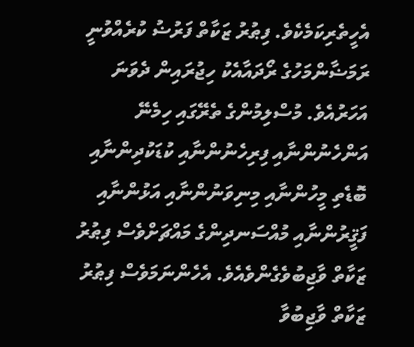އެހީތެރިކަމެކެވެ. ފިޠުރު ޒަކާތް ފަރުޟު ކުރެއްވުނީ ރަމަޟާންމަހުގެ ރޯދައާއެކު ހިޖުރައިން ދެވަނަ އަހަރުއެވެ. މުސްލިމުންގެ ތެރޭގައި ހިމެނޭ އަންހެނުންނާއި ފިރިހެނުންނާއި ކުޑަކުދިންނާއި ބޮޑެތި މީހުންނާއި މިނިވަނުންނާއި އަޅުންނާއި ފަޤީރުންނާއި މުއްސަނދިންގެ މައްޗަށްވެސް ފިޠުރު ޒަކާތް ވާޖިބުވެގެންވެއެވެ. އެހެންނަމަވެސް ފިޠުރު ޒަކާތް ވާޖިބުވާ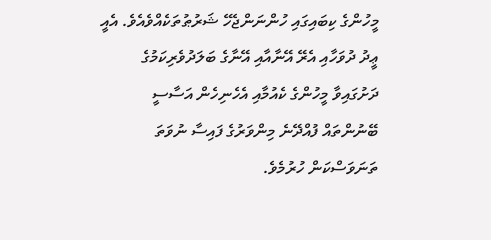މީހުންގެ ކިބައިގައި ހުންނަންޖެހޭ ޝަރުޠުތަކެއްވެއެވެ. އެއީ ޢީދު ދުވަހާއި އެރޭ އޭނާއާއި އޭނާގެ ބަލަދުވެރިކަމުގެ ދަށުގައިވާ މީހުންގެ ކެއުމާއި އެހެނިހެން އަސާސީ ބޭނުންތައް ފުއްދޭނެ މިންވަރުގެ ފައިސާ ނުވަތަ ތަނަވަސްކަން ހުރުމެވެ.